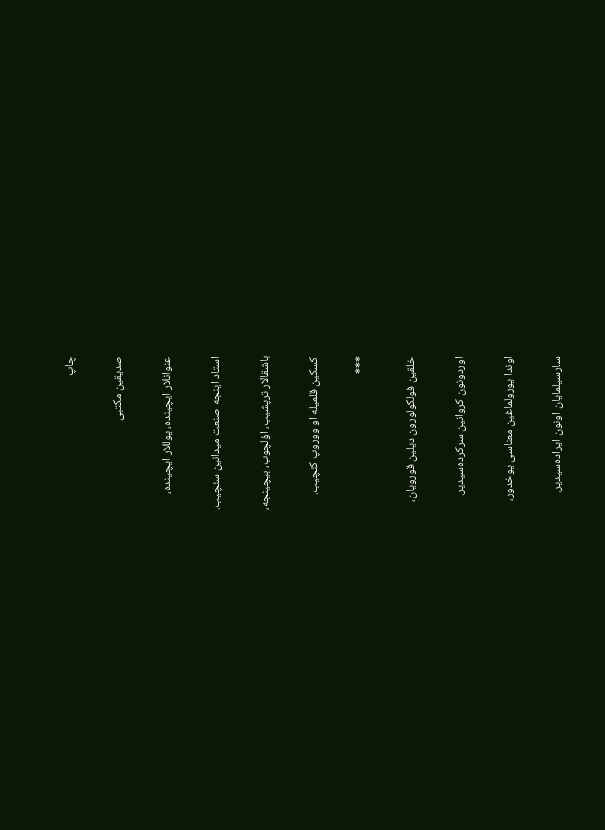چاپ

صدیقین مکتبی

عنوانلار ایچینده، یوللار ایچینده،

استاد اینجه صنعت میدانین سئچیب.

باشقالار ترپشیب، اؤلچوب، بیچینجه،

کسكین قلمیله او ووروپ كئچیب.

***

خلقین فولكولورون دیلین قورویان،

اوردونون كروانین سركرده‌سیدیر.

اوندا یورولماغین معناسی یوخدور،

سارسیلمایان اونون ایراده‌سیدیر.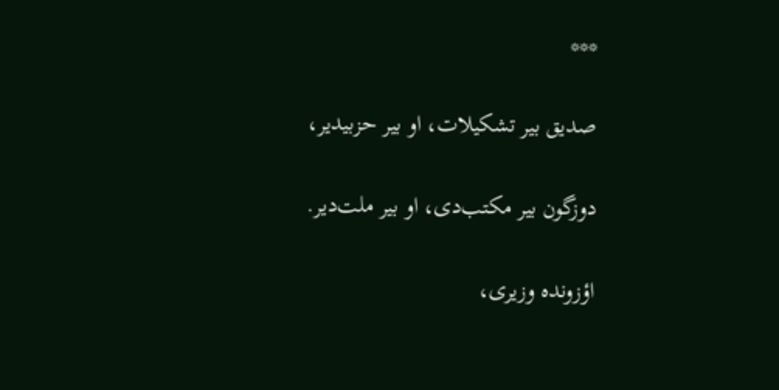***

صدیق بیر تشكیلات، او بیر حزبیدیر،

دوزگون بیر مكتب‌دی، او بیر ملت‌دیر.

اؤزونده وزیری،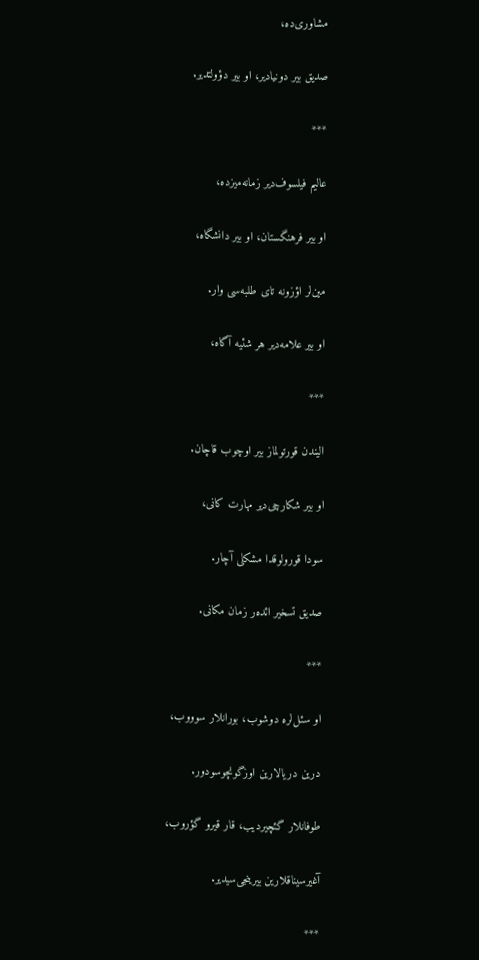مشاوری‌ده،

صدیق بیر دونیادیر، او بیر دؤولتدیر.

***

عالیم فیلسوف‌دیر زمانه‌میزده،

او بیر فرهنگستان، او بیر دانشگاه،

مین‌لر اؤزونه تای طلبه‌سی ‌وار.

او بیر علامه‌دیر هر شئیه آگاه،

***

الیندن قورتولماز بیر اوچوب قاچان.

او بیر شكارچی‌د‌یر مهارت كانی،

سودا قورولوقدا مشكلی آچار.

صدیق تسخیر ائده‌ر زمان مكانی.

***

او سئل‌لره ‌دوشوب، بورانلار سوووب،

درین دریالارین اوزگونچوسودور.

طوفانلار گئچیردیب، قار قیرو گؤروب،

آغیرسیناقلارین بیرینجی‌سیدیر.

***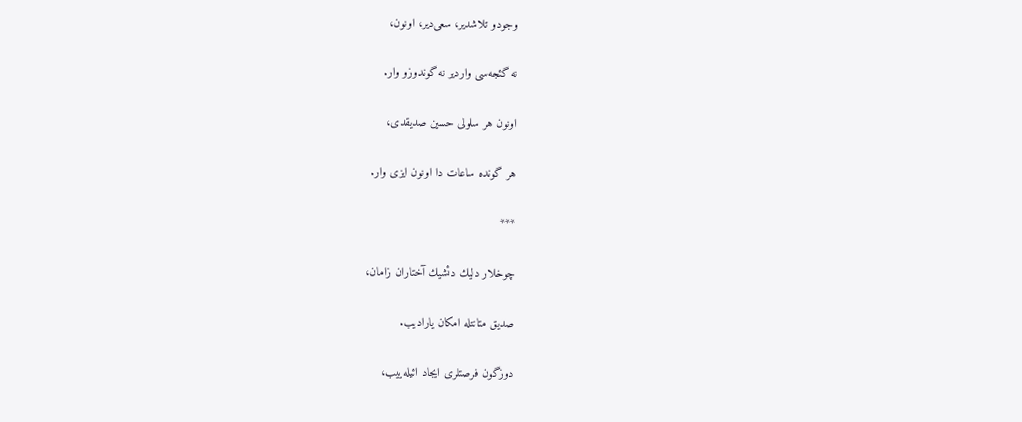وجودو تلاشدیر، سعی‌دیر، اونون،

نه گئجه‌سی ‌واردیر نه گوندوزو وار.

اونون هر سلولی حسین صدیقدی،

هر گونده ساعات دا اونون ایزی وار.

***

چوخلار دلیك دئشیك آختاران زامان،

صدیق متانتله امكان یارادیب.

دوزگون فرصتلری ایجاد ائیله‌ییب،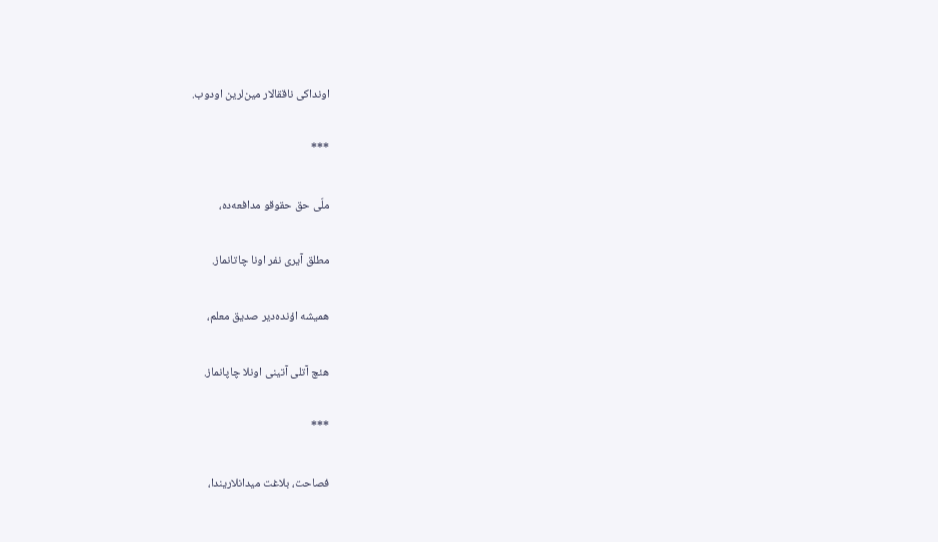اونداكی ناققالار مین‌لرین اودوب.

***

ملّی حق حقوقو مدافعه‌ده،

مطلق آیری نفر اونا چاتانماز.

همیشه اؤنده‌دیر صدیق معلم،

هئچ آتلی آتینی اونلا چاپانماز.

***

فصاحت، بلاغت میدانلاریندا،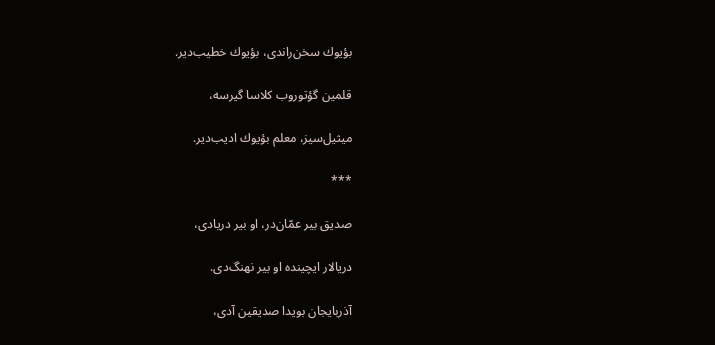بؤیوك سخن‌راندی، بؤیوك خطیب‌دیر.

قلمین گؤتوروب كلاسا گیرسه،

میثیل‌سیز، معلم بؤیوك ادیب‌دیر.

***

صدیق بیر عمّان‌در، او بیر دریادی،

دریالار ایچینده او بیر نهنگ‌دی.

آذربایجان بویدا صدیقین آدی،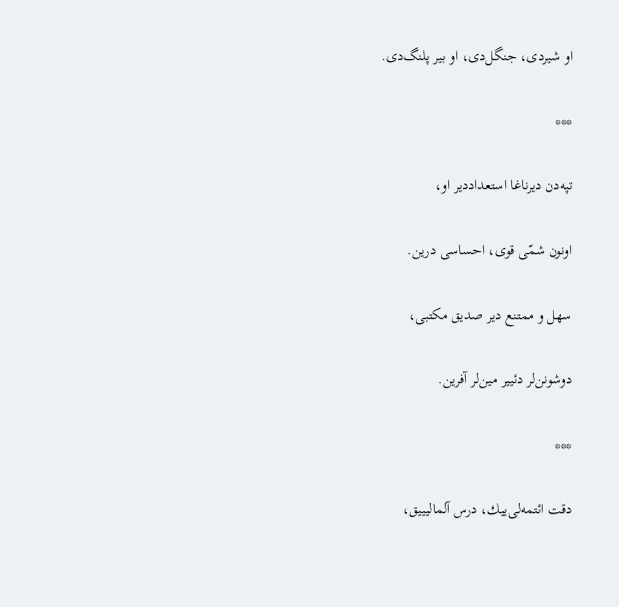او شیردی، جنگل‌دی، او بیر پلنگ‌دی.

***

تپه‌دن دیرناغا استعداددیر او،

اونون شمّی قوی، احساسی درین.

سهل و ممتنع دیر صدیق مكتبی،

دوشونن‌لر دئییر مین‌لر آفرین.

***

دقت ائتمه‌لی‌ییك، درس آلمالیییق،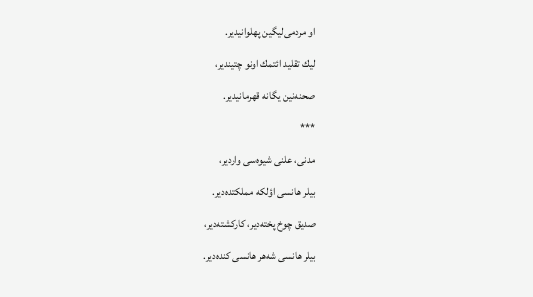او مردمی‌لیگین پهلوانیدیر.

لیك تقلید ائتمك اونو چتیندیر،

صحنه‌نین یگانه قهرمانیدیر.

***

مدنی، علنی شیوه‌سی واردیر،

بیلر هانسی اؤلكه مملكتده‌دیر.

صدیق چوخ پخته‌دیر، كاركشته‌دیر،

بیلر هانسی شه‌هر هانسی كنده‌دیر.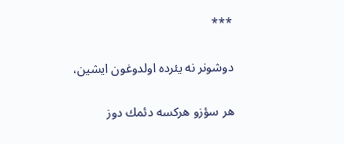***

دوشونر نه ‌یئرده ا‌ولدوغون ایشین،

هر سؤزو هركسه دئمك دوز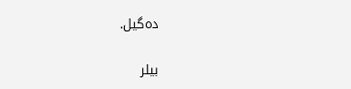ده‌گیل.

بیلر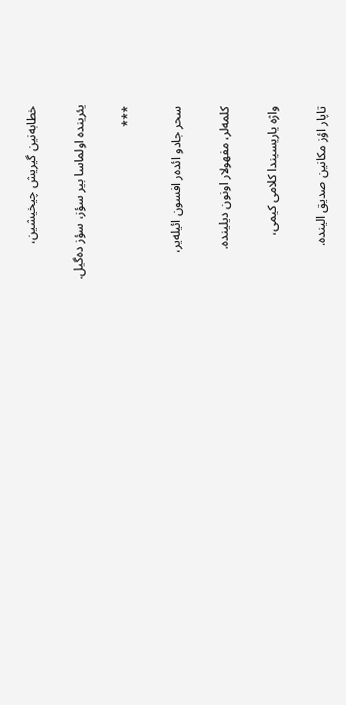خطابه‌نین گیریش چیخیشین،

یئرینده اولماسا بیر سؤز، سؤز ده‌گیل.

***

سحر جادو ائده‌ر افسون ائیله‌یر،

كلمه‌لر، مفهولار اونون دیلینده.

واژه یاریسیندا كلامی‌ كیمی،

تاپار اؤز مكانین صدیق الینده.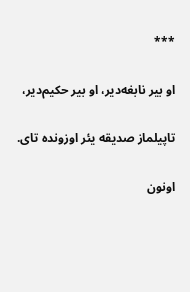***

او بیر نابغه‌دیر، او بیر حكیم‌دیر،

تاپیلماز صدیقه یئر اوزونده ‌تای.

اونون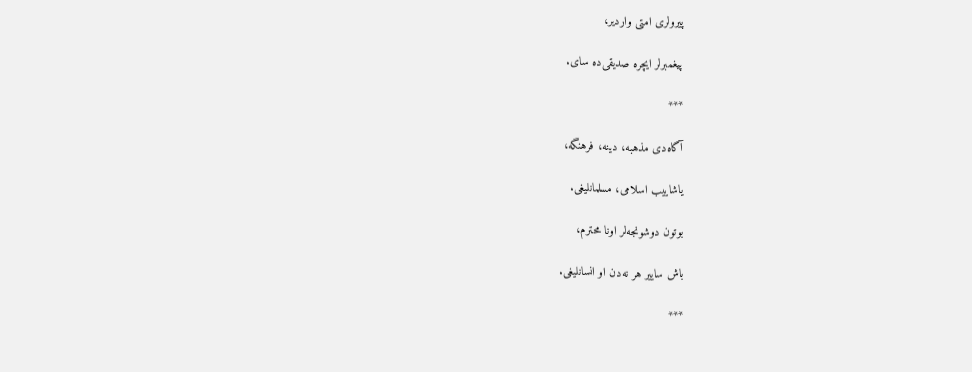پیرولری امتی واردیر،

پیغمبرلر ایچره صدیقی‌ده سای.

***

آگاه‌دی مذهبه، دینه، فرهنگه،

یاشاییب اسلامی، مسلمانلیغی.

بوتون دوشونجه‌لر اونا محترم،

باش ساییر هر نه‌دن او انسانلیغی.

***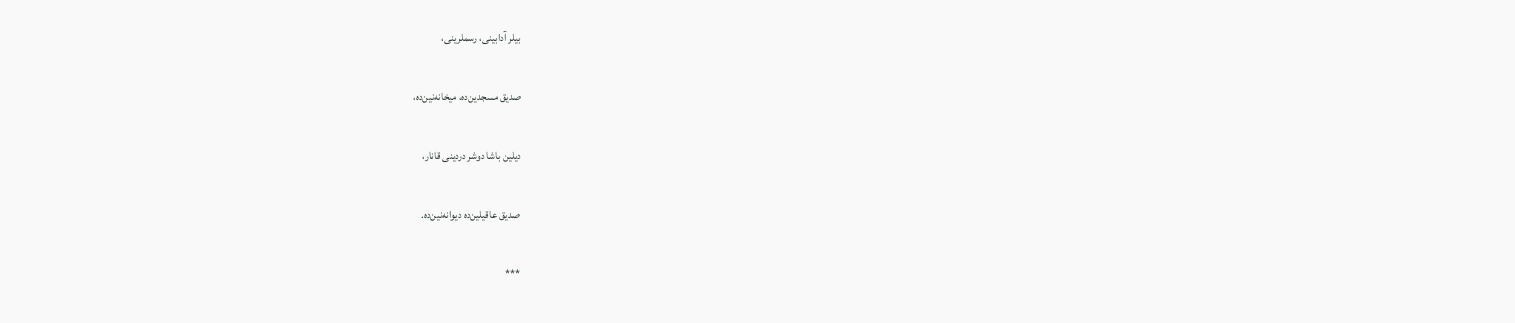بیلر آدابینی، رسملرینی،

صدیق مسجدین‌ده، میخانه‌نین‌ده،

دیلین باشا دوشر دردینی قانار،

صدیق عاقیلین‌ده دیوانه‌نین‌ده.

***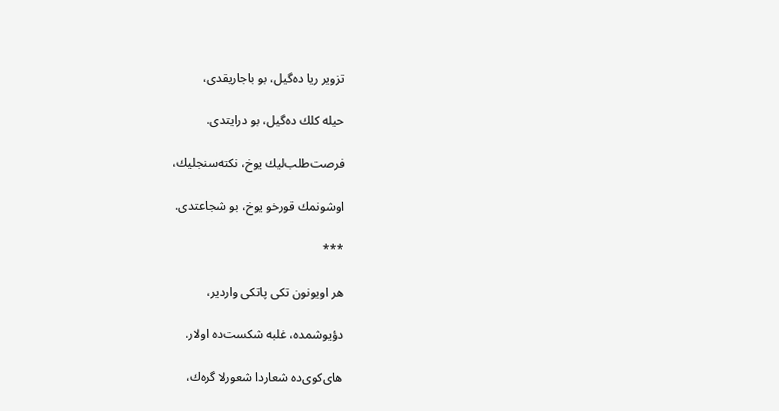تزویر ریا ده‌گیل، بو باجاریقدی،

حیله كلك ده‌گیل، بو درایتدی.

فرصت‌طلب‌لیك یوخ، نكته‌سنجلیك‌،

اوشونمك قورخو یوخ، بو شجاعتدی.

***

هر اویونون تكی پاتكی‌ واردیر،

دؤیوشمده، غلبه شكست‌ده اولار.

های‌كوی‌ده شعاردا شعورلا گره‌ك،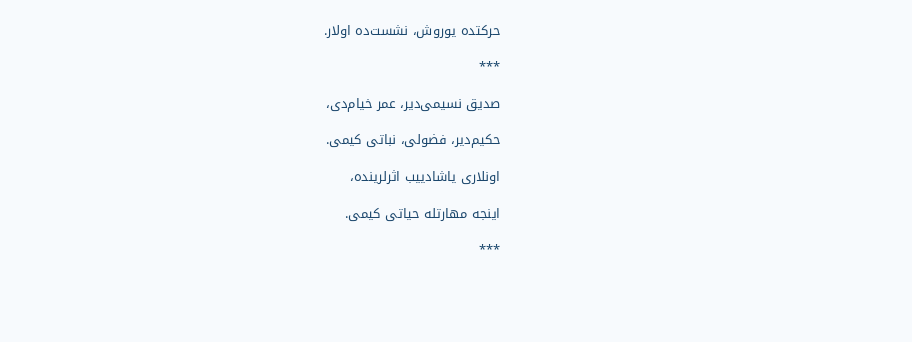حركتده یوروش، نشست‌ده اولار.

***

صدیق نسیمی‌دیر، عمر خیام‌دی،

حكیم‌دیر، فضولی، نباتی كیمی.

اونلاری یاشادییب اثرلرینده،

اینجه مهارتله حیاتی كیمی.

***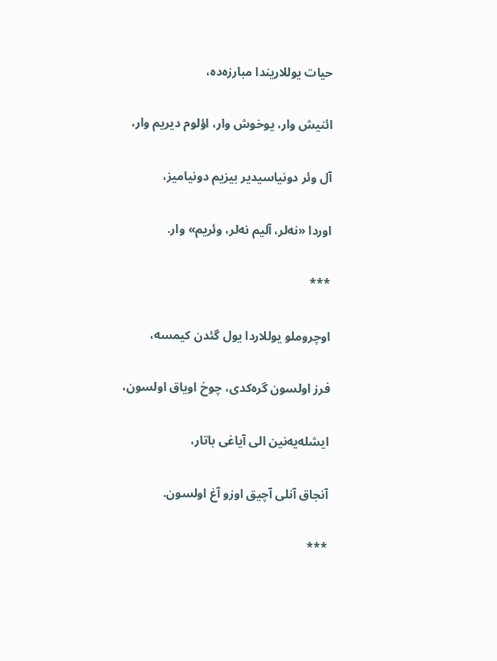حیات یوللاریندا مبارزه‌ده،

ائنیش‌ وار، یوخوش‌ وار،‌ اؤلوم ‌دیریم ‌وار،

آل وئر دونیاسیدیر بیزیم دونیامیز،

اوردا «نه‌لر، آلیم نه‌لر، وئریم» وار.

***

اوچروملو یوللاردا یول گئدن كیمسه،

فرز اولسون گره‌كدی، چوخ اویاق اولسون،

ایشله‌یه‌نین الی آیاغی باتار،

آنجاق آنلی آچیق اوزو آغ اولسون.

***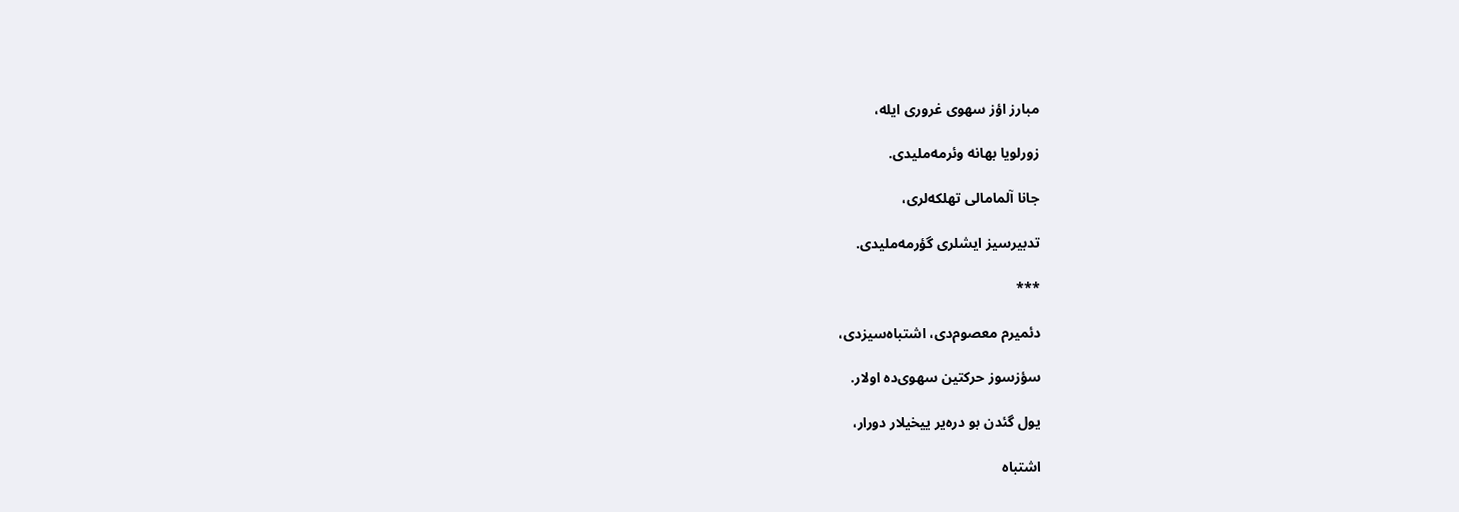مبارز اؤز سهوی غروری ایله،

زورلویا بهانه وئرمه‌ملیدی.

جانا آلمامالی تهلكه‌لری،

تدبیرسیز ایشلری گؤرمه‌ملیدی.

***

دئمیرم معصوم‌دی، اشتباه‌سیزدی،

سؤزسوز حركتین سهوی‌ده اولار.

یول گئدن بو دره‌یر ییخیلار دورار،

اشتباه‌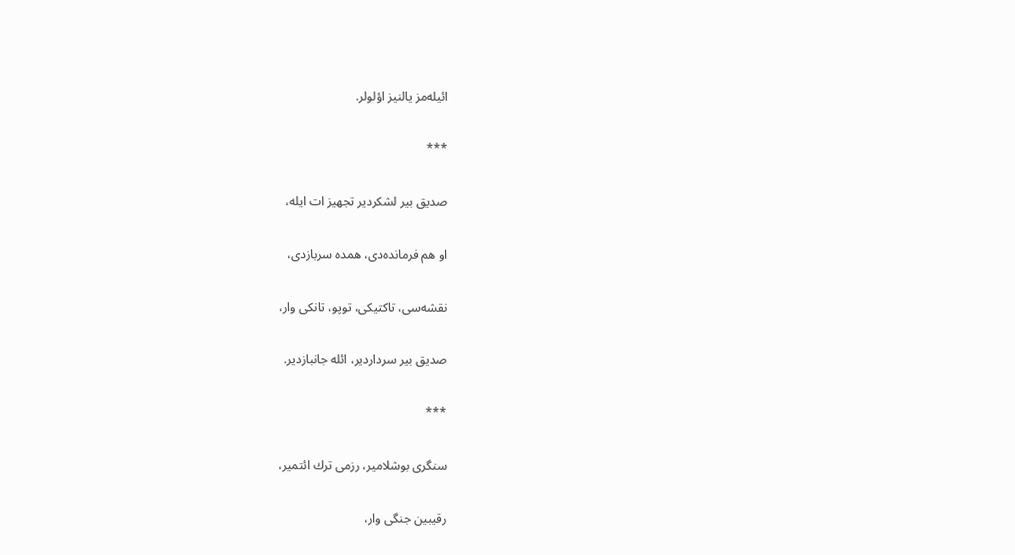ائیله‌مز یالنیز اؤلولر.

***

صدیق بیر لشكردیر تجهیز ات ایله،

او هم فرمانده‌دی، همده سربازدی،

نقشه‌سی، تاكتیكی، توپو، تانكی وار،

صدیق بیر سرداردیر، ائله جانبازدیر.

***

سنگری بوشلامیر، رزمی ترك ائتمیر،

رقیبین جنگی ‌وار،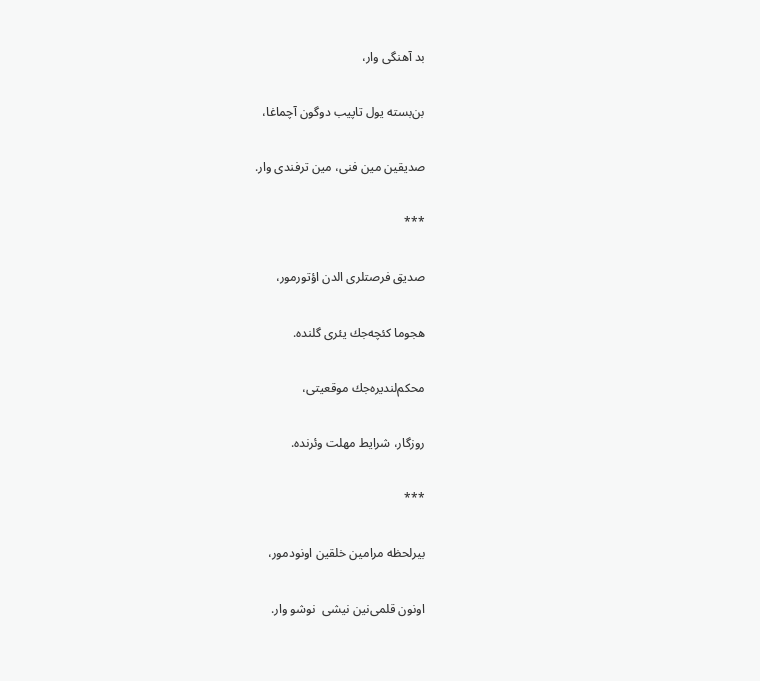بد آهنگی ‌وار،

بن‌بسته یول تاپیب دوگون آچماغا،

صدیقین مین فنی، مین ترفندی وار.

***

صدیق فرصتلری الدن اؤتورمور،

هجوما كئچه‌جك یئری گلنده.

محكم‌لندیره‌جك موقعیتی،

روزگار، شرایط مهلت‌ وئرنده.

***

بیرلحظه مرامین خلقین اونودمور،

اونون قلمی‌نین نیشی  نوشو وار.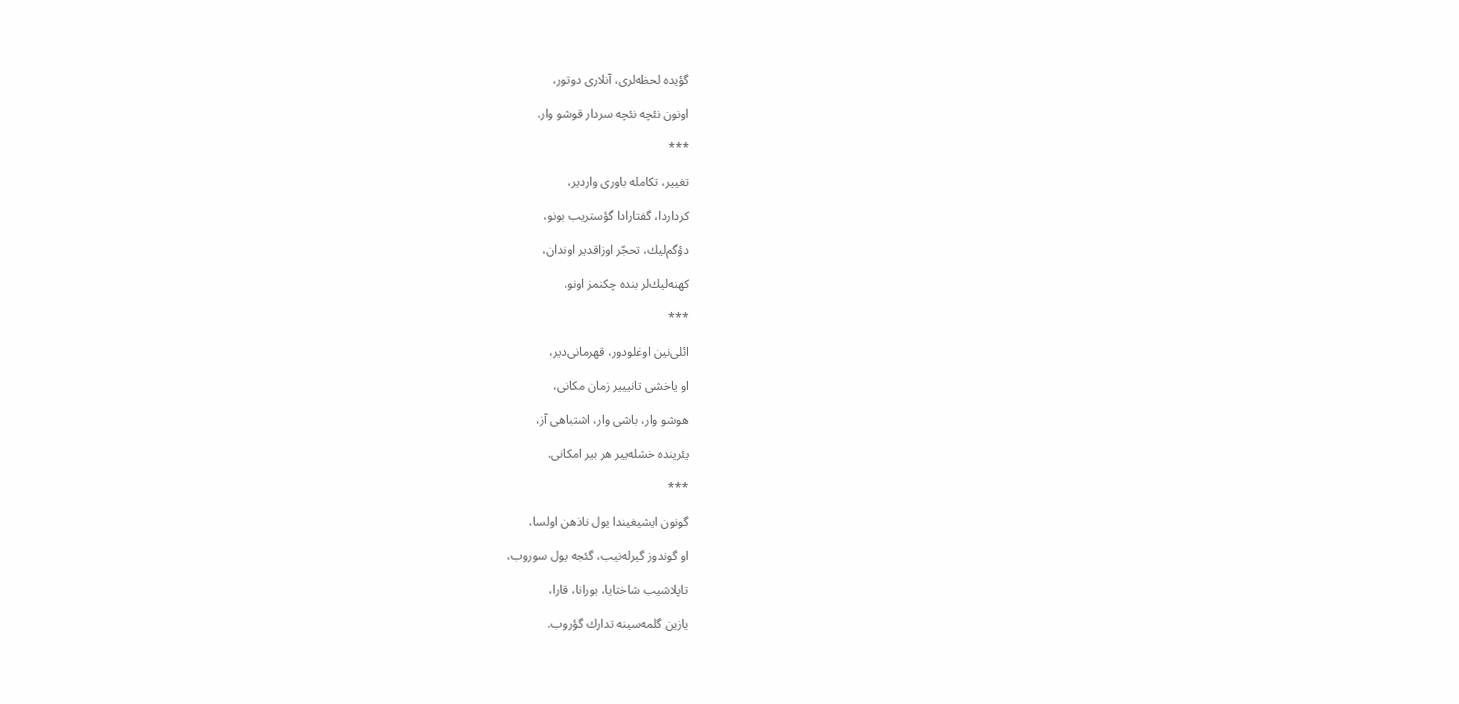گؤیده‌ لحظه‌لری، آنلاری دوتور،

اونون نئچه نئچه سردار قوشو وار.

***

تغییر، تكامله باوری واردیر،

كرداردا، گفتارادا گؤستریب بونو،

دؤگم‌لیك، تحجّر اوزاقدیر اوندان،

كهنه‌لیك‌لر بنده چكنمز اونو.

***

ائلی‌نین اوغلودور، قهرمانی‌دیر،

او یاخشی تانیییر زمان مكانی،

هوشو وار، باشی وار، اشتباهی آز،

یئرینده خشله‌ییر هر بیر امكانی.

***

گونون ایشیغیندا یول ناذهن اولسا،

او گوندوز گیرله‌نیب، گئجه یول سوروب،

تاپلاشیب شاختایا، بورانا، قارا،

یازین گلمه‌سینه تدارك گؤروب.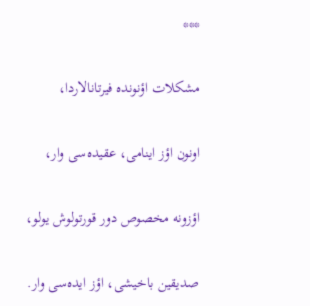***

مشكلات اؤنونده فیرتانالاردا،

اونون اؤز اینامی، عقیده‌سی ‌وار،

اؤزونه مخصوص دور قورتولوش یولو،

صدیقین باخیشی، ‌اؤز ایده‌سی وار.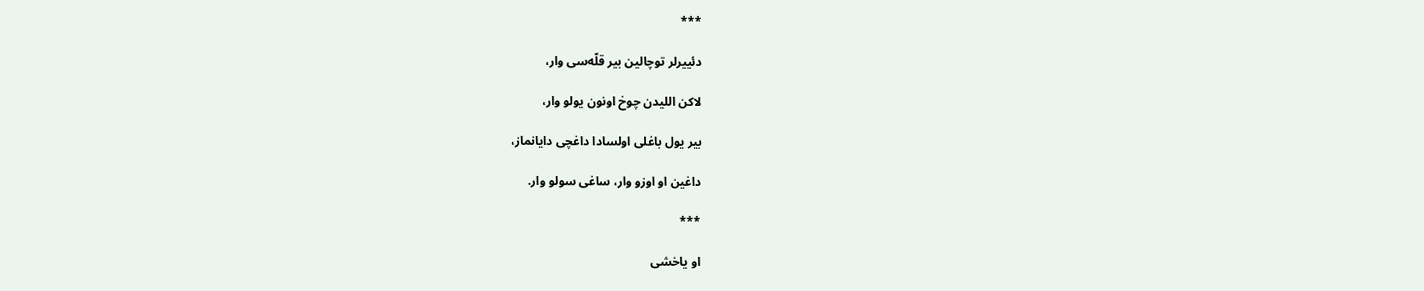***

دئییرلر توچالین بیر قلّه‌سی وار،

لاكن اللیدن چوخ اونون یولو وار،

بیر یول باغلی اولسادا داغچی دایانماز،

داغین او اوزو وار، ساغی سولو وار.

***

او یاخشی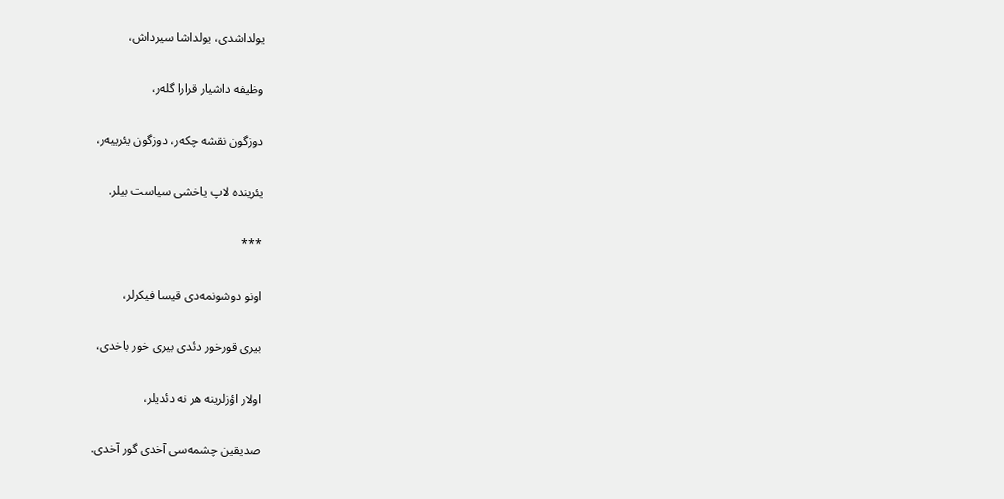یولداشدی، یولداشا سیرداش،

وظیفه داشیار قرارا گله‌ر،

دوزگون نقشه چكه‌ر، دوزگون یئرییه‌ر،

یئرینده لاپ یاخشی سیاست بیلر.

***

اونو دوشونمه‌دی قیسا فیكرلر،

بیری قورخور دئدی بیری خور باخدی،

اولار اؤزلرینه هر نه دئدیلر،

صدیقین چشمه‌سی آخدی گور آخدی.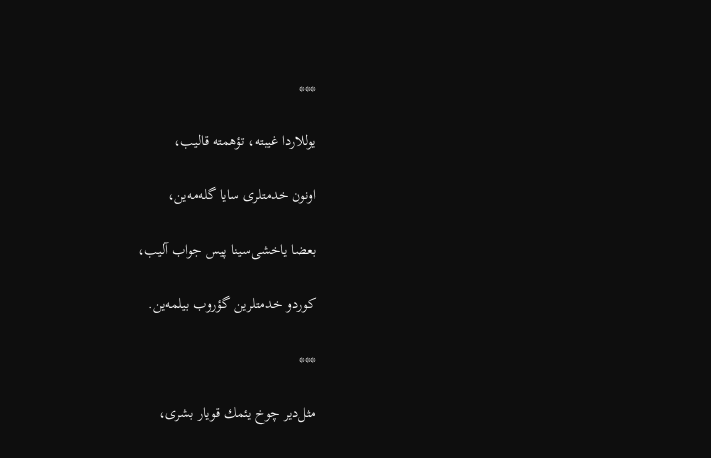***

یوللاردا غیبته، تؤهمته قالیب،

اونون خدمتلری سایا گله‌مه‌ین،

بعضا یاخشی‌سینا پیس جواب آلیب،

كوردو خدمتلرین گؤروب بیلمه‌ین.

***

مثل‌دیر چوخ یئمك قویار بشری،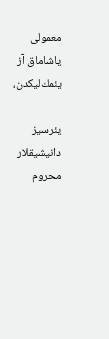معمولی یاشاماق آز یئمك‌لیكدن،

یئرسیز دانیشیقلار محروم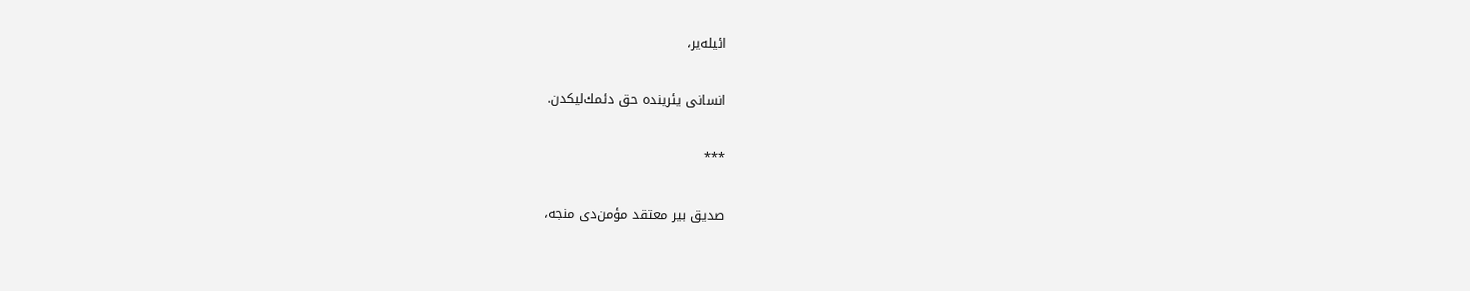ائیله‌یر،

انسانی یئرینده حق‌ دئمك‌لیكدن.

***

صدیق بیر معتقد مؤمن‌دی منجه،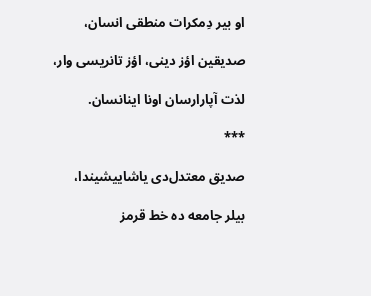او بیر دِمكرات منطقی انسان،

صدیقین اؤز دینی، اؤز تانریسی ‌وار،

لذت آپارارسان اونا اینانسان.

***

صدیق معتدل‌دی یاشاییشیندا،

بیلر جامعه ده خط قرمز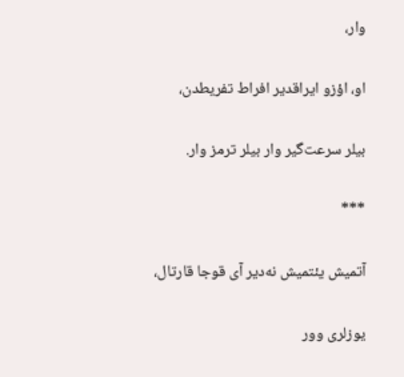وار،

او، اؤزو ایراقدیر افراط تفریطدن،

بیلر سرعت‌گیر وار بیلر ترمز وار.

***

آتمیش‌ یئتمیش نه‌دیر آی قوجا قارتال،

یوزلری وور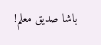باشا صدیق معلم!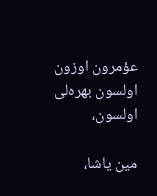عؤمرون اوزون اولسون بهره‌لی اولسون،

مین یاشا،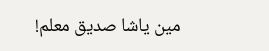مین یاشا صدیق معلم!